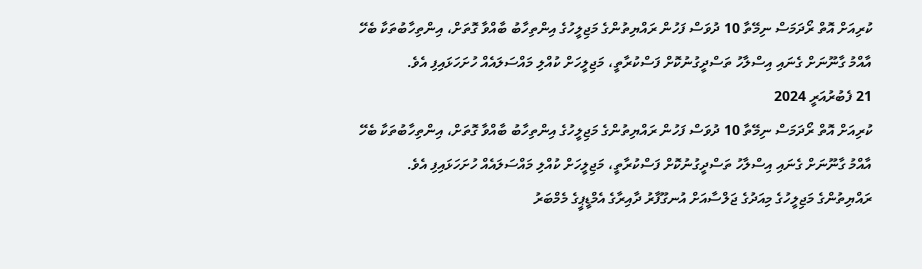ކުރިއަށް އޮތް ރޯދަމަސް ނިމޭތާ 10 ދުވަސް ފަހުން ރައްޔިތުންގެ މަޖިލީހުގެ އިންތިހާބު ބާއްވާ ގޮތަށް، އިންތިހާބުތަކާ ބެހޭ އާއްމު ގާނޫނަށް ގެނައި އިސްލާހު ތަސްދީގުނުކޮށް ފަސްކުރާތީ، މަޖިލީހަށް ކުއްލި މައްސަލައެއް ހުށަހަޅައިފި އެވެ.
21 ފެބުރުއަރީ 2024
ކުރިއަށް އޮތް ރޯދަމަސް ނިމޭތާ 10 ދުވަސް ފަހުން ރައްޔިތުންގެ މަޖިލީހުގެ އިންތިހާބު ބާއްވާ ގޮތަށް، އިންތިހާބުތަކާ ބެހޭ އާއްމު ގާނޫނަށް ގެނައި އިސްލާހު ތަސްދީގުނުކޮށް ފަސްކުރާތީ، މަޖިލީހަށް ކުއްލި މައްސަލައެއް ހުށަހަޅައިފި އެވެ.
ރައްޔިތުންގެ މަޖިލީހުގެ މިއަދުގެ ޖަލްސާއަށް އުނގޫފާރު ދާއިރާގެ އެމްޑީޕީގެ މެމްބަރު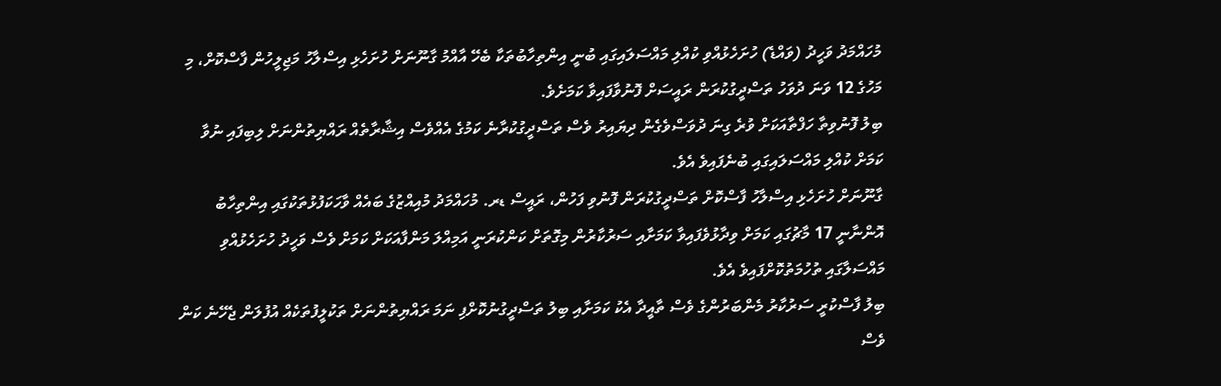މުހައްމަދު ވަހީދު (ވައްޑެ) ހުށަހެޅުއްވި ކުއްލި މައްސަލައިގައި ބުނީ އިންތިހާބުތަކާ ބެހޭ އާއްމު ގާނޫނަށް ހުށަހެޅި އިސްލާހު މަޖިލީހުން ފާސްކޮށް، މި މަހުގެ 12 ވަނަ ދުވަހު ތަސްދީގުކުރަން ރައީސަށް ފޮނުވާފައިވާ ކަމަށެވެ.
ބިލު ފޮނުވިތާ ހަފްތާއަކަށް ވުރެ ގިނަ ދުވަސްވެގެން ދިޔައިރު ވެސް ތަސްދީގުކުރާނެ ކަމުގެ އެއްވެސް އިޝާރާތެއް ރައްޔިތުންނަށް ލިބިފައި ނުވާ ކަމަށް ކުއްލި މައްސަލައިގައި ބުނެފައިވެ އެވެ.
ގާނޫނަށް ހުށަހެޅި އިސްލާހު ފާސްކޮށް ތަސްދީގުކުރަން ފޮނުވި ފަހުން، ރައީސް ޑރ. މުހައްމަދު މުއިއްޒުގެ ބައެއް ވާހަކަފުޅުތަކުގައި އިންތިހާބު އޮންނާނީ 17 މާޗުގައި ކަމަށް ވިދާޅުވެފައިވާ ކަމަށާއި ސަރުކާރުން މިގޮތަށް ކަންކުރަނީ އަމިއްލަ މަންފާއަކަށް ކަމަށް ވެސް ވަހީދު ހުށަހެޅުއްވި މައްސަލާގައި ތުހުމަތުކޮށްފައިވެ އެވެ.
ބިލު ފާސްކުރީ ސަރުކާރު މެންބަރުންގެ ވެސް ތާއީދާ އެކު ކަމަށާއި ބިލު ތަސްދީގުނުކޮށްފި ނަމަ ރައްޔިތުންނަށް ތަކުލީފުތަކެއް އުފުލަން ޖެހޭނެ ކަން ވެސް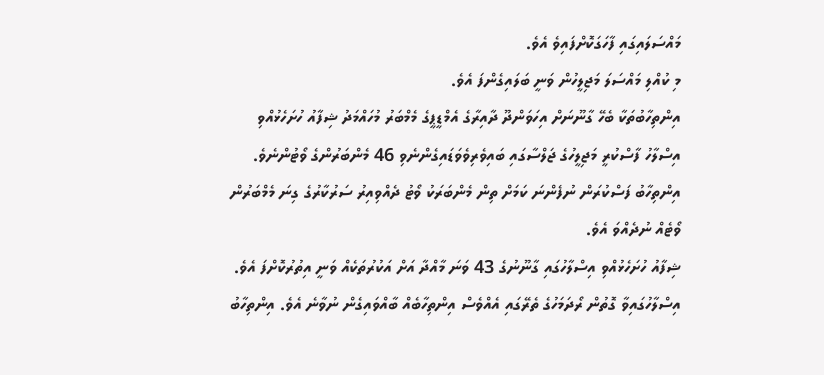މައްސަލައިގައި ފާހަގަކޮށްފައިވެ އެވެ.
މި ކުއްލި މައްސަލަ މަޖިލީހުން ވަނީ ބަލައިގެންފަ އެވެ.
އިންތިހާބުތަކާ ބެހޭ ގާނޫނަށް އިހަވަންދޫ ދާއިރާގެ އެމްޑީޕީގެ މެމްބަރު މުހައްމަދު ޝިފާއު ހުށަހެޅުއްވި އިސްލާހު ފާސްކުރީ މަޖިލީހުގެ ޖަލްސާގައި ބައިވެރިވެވަޑައިގެންނެވި 46 މެންބަރުންގެ ވޯޓުންނެވެ. އިންތިހާބު ފަސްކުރަން ނުފެންނަ ކަމަށް ތިން މެންބަރަކު ވޯޓު ދެއްވިއިރު ސަރުކާރުގެ ގިނަ މެމްބަރުން ވޯޓެއް ނުދެއްވަ އެވެ.
ޝިފާއު ހުށަހެޅުއްވި އިސްލާހުގައި ގާނޫނުގެ 43 ވަނަ މާއްދާ އަށް އަކުރުތަކެއް ވަނީ އިތުރުކޮށްފަ އެވެ. އިސްލާހުގައިވާ ގޮތުން ރޯދަމަހުގެ ތެރޭގައި އެއްވެސް އިންތިހާބެއް ބާއްވައިގެން ނުވާނެ އެވެ. އިންތިހާބު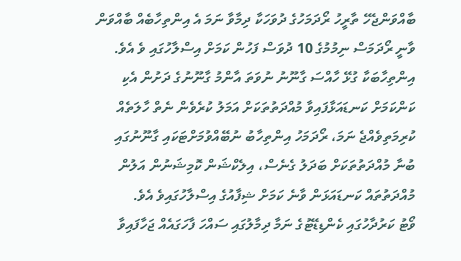ބާއްވަންޖެހޭ ތާރީހު ރޯދަމަހުގެ ދުވަހަކާ ދިމާވާ ނަމަ އެ އިންތިހާބެއް ބާއްވަން ވާނީ ރޯދަމަސް ނިމުމުގެ 10 ދުވަސް ފަހުން ކަމަށް އިސްލާހުގައި ވެ އެވެ.
އިންތިހާބަކާ ގުޅޭ ހާއްސަ ގާނޫނު ނުވަތަ އާންމު ގާނޫނުގެ ދަށުން އެކި ކަންކަމަށް ކަނޑައަޅާފައިވާ މުއްދަތުތަކަށް އަމަލު ކުރެވެން ނެތް ހާލަތެއް ކުރިމަތިވެއްޖެ ނަމަ، ރޯދަމަހު އިންތިހާބު ނުބޭއްވުމަށްޓަކައި ގާނޫނުގައި ބުނާ މުއްދަތުތަކަށް ބަދަލު ގެނެސް، އިލެކްޝަން ކޮމިޝަނުން އަލުން މުއްދަތުތައް ކަނޑައަޅަން ވާނެ ކަމަށް ޝިފާއުގެ އިސްލާހުގައިވެ އެވެ.
ވޯޓު ކަރުދާހުގައި ކެންޑިޑޭޓުގެ ނަމާ ދިމާލުގައި ސައްހަ ފާހަގައެއް ޖަހާފައިވާ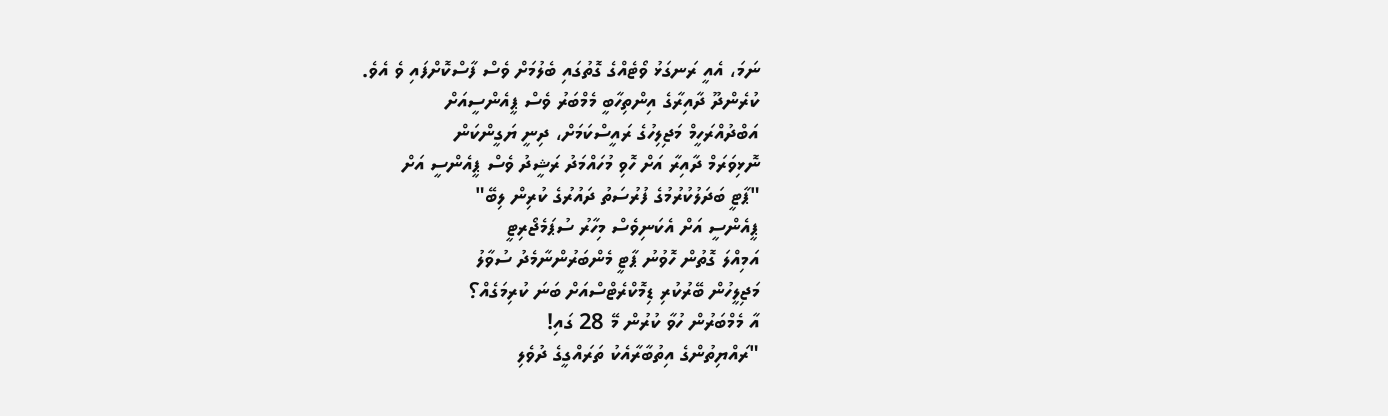ނަމަ، އެއީ ރަނގަޅު ވޯޓެއްގެ ގޮތުގައި ބެލުމަށް ވެސް ފާސްކޮށްފައި ވެ އެވެ.
ކުރެންދޫ ދާއިރާގެ އިންތިހާބީ މެމްބަރު ވެސް ޕީއެންސީއަށް
އަބްދުއްރަހީމް މަޖިލިހުގެ ރައީސްކަމަށް، ދިނީ ޔަގީންކަން
ނޮޅިވަރަމް ދާއިރާ އަށް ހޮވި މުހައްމަދު ރަޝީދު ވެސް ޕީއެންސީ އަށް
"ޕާޓީ ބަދަލުކުރުމުގެ ފުރުސަތު ދައުރުގެ ކުރިން ލިބޭ"
ޕީއެންސީ އަށް އެކަނިވެސް މިހާރު ސުޕަމެޖޯރިޓީ
އަމިއްލަ ގޮތުން ހޮވުނު ޕާޓީ މެންބަރުންނާމެދު ސުވާލު
މަޖިލީހުން ބޭރުކުރި ޑިމޮކްރެޓްސްއަށް ބަނަ ކުރިމަގެއް؟
އާ މެމްބަރުން ހުވާ ކުރުން މޭ 28 ގައި!
"ރައްޔިތުންގެ އިތުބާރާއެކު ތަރައްގީގެ ދުވެލި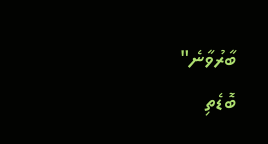ބާރުވާނެ"
ބޮޑެތި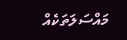މައްސަލަތަކެއް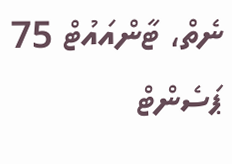ނެތް، ޓާންއައުޓް 75 ޕަސެންޓް